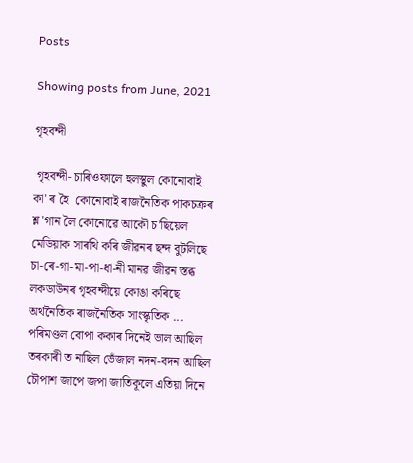Posts

Showing posts from June, 2021

গৃহবন্দী

 গৃহবন্দী- চাৰিওফালে হুলস্থুল কোনোবাই কা' ৰ হৈ  কোনোবাই ৰাজনৈতিক পাকচক্রৰ শ্ল'গান লৈ কোনোৱে আকৌ চ'ছিয়েল মেডিয়াক সাৰথি কৰি জীৱনৰ ছন্দ বুটলিছে চা-ৰে-গা-মা-পা-ধা-নী মানৱ জীৱন স্তব্ধ লকডাউনৰ গৃহবন্দীয়ে কোঙা কৰিছে অৰ্থনৈতিক ৰাজনৈতিক সাংস্কৃতিক ... পৰিমণ্ডল বোপা ককাৰ দিনেই ভাল আছিল তৰকাৰী ত নাছিল ভেঁজাল নদন-বদন আছিল চৌপাশ জাপে জপা জাতিকূলে এতিয়া দিনে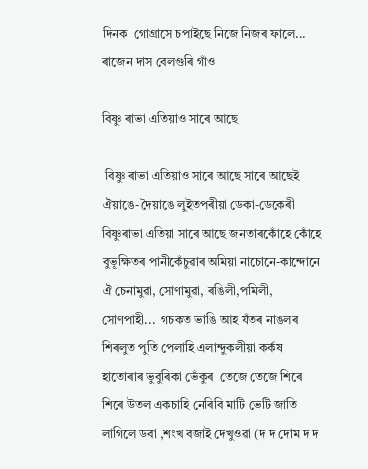দিনক  গোগ্ৰাসে চপাইছে নিজে নিজৰ ফালে... ৰাজেন দাস বেলগুৰি গাঁও

বিষ্ণু ৰাভা এতিয়াও সাৰে আছে

 বিষ্ণু ৰাভা এতিয়াও সাৰে আছে সাৰে আছেই ঐয়াঙে-দৈয়াঙে লুইতপৰীয়া ডেকা-ডেকেৰী বিষ্ণুৰাভা এতিয়া সাৰে আছে জনতাৰকোঁহে কোঁহে  বুভূক্ষিতৰ পানীকেঁচুৱাৰ অমিয়া নাচোনে-কান্দোনে ঐ চেনামুৱা, সোণামুৱা, ৰঙিলী,পমিলী, সোণপাহী...  গচকত ভাঙি আহ যঁতৰ নাঙলৰ শিৰলুত পুতি পেলাহি এলান্দুকলীয়া কৰ্কষ হাতোৰাৰ ভুবুৰিকা ভেঁকুৰ  তেজে তেজে শিৰে শিৰে উতল একচাহি নেৰিবি মাটি ভেটি জাতি লাগিলে ডবা ,শংখ বজাই দেখুওৱা (দ দ দোম দ দ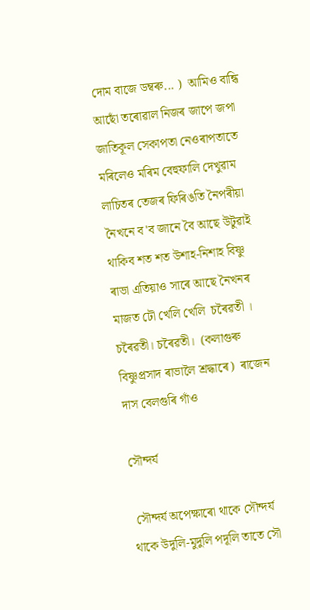দোম বাজে ডম্বৰু... )  আমিও বান্ধি আছোঁ তৰোৱাল নিজৰ জাপে জপা জাতিকূল সেকাপতা নেওৰাপতাতে মৰিলেও মৰিম বেহুফালি দেখুৱাম লাচিতৰ তেজৰ ফিৰিঙতি নৈপৰীয়া নৈখনে ব'ব জানে বৈ আছে উটুৱাই থাকিব শত শত উশাহ-নিশাহ বিষ্ণু ৰাভা এতিয়াও সাৰে আছে নৈখনৰ মাজত ঢৌ খেলি খেলি  চৰৈৱতী । চৰৈৱতী। চৰৈৱতী।  (কলাগুৰু বিষ্ণুপ্ৰসাদ ৰাভালৈ শ্ৰদ্ধাৰে)  ৰাজেন দাস বেলগুৰি গাঁও

সৌন্দর্য

 সৌন্দর্য অপেক্ষাৰো থাকে সৌন্দর্য থাকে উদুলি-মুদুলি পদূলি তাতে সৌ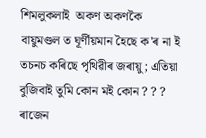শিমলুকলাই  অকণ অকণকৈ বায়ুমণ্ডল ত ঘূৰ্ণীয়মান হৈছে ক'ৰ না ই তচনচ কৰিছে পৃথিৱীৰ জৰায়ু; এতিয়া বুজিবাই তুমি কোন মই কোন ? ? ?      ৰাজেন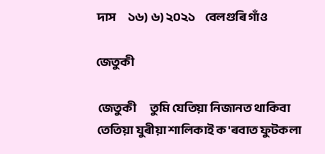দাস      ১৬) ৬) ২০২১     বেলগুৰি গাঁও

জেতুকী

 জেতুকী       তুমি যেতিয়া নিজানত থাকিবা  তেতিয়া যুৰীয়া শালিকাই ক'ৰবাত ফুটকলা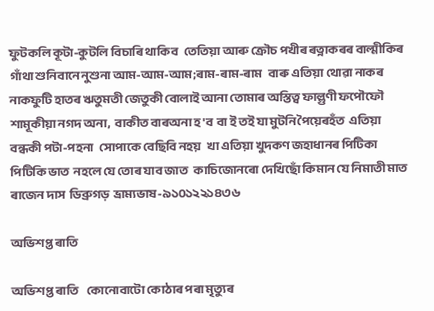ফুটকলি কূটা-কুটলি বিচাৰি থাকিব   তেতিয়া আৰু ক্ৰৌচ পখীৰ ৰত্নাকৰৰ বাল্মীকিৰ গাঁথা শুনিবানে নুশুনা আম-আম-আম;ৰাম-ৰাম-ৰাম   বাৰু এতিয়া থোৱা নাকৰ নাকফুটি হাতৰ ঋতুমতী জেতুকী বোলাই আনা তোমাৰ অস্তিত্ব ফাল্গুণী ফপৌফৌ  শামূকীয়া নগদ অনা,  বাকীত বাৰঅনা হ'ব  বা ই তই যা মুটনি পৈয়েৰহঁত  এতিয়া বন্ধকী পটা-পহনা   সোপাকে বেছিবি নহয়   খা এতিয়া খুদকণ জহাধানৰ পিটিকা পিটিকি ভাত  নহলে যে তোৰ যাব জাত   কাচিজোনৰো দেখিছোঁ কিমান যে নিমাতী মাত   ৰাজেন দাস  ডিব্ৰুগড়  ভ্ৰাম্যভাষ-৯১০১২২১৪৩৬

অভিশপ্ত ৰাতি

অভিশপ্ত ৰাতি    কোনোবাটো কোঠাৰ পৰা মৃত্যুৰ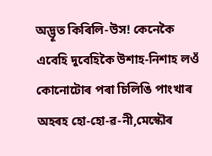অদ্ভূত কিৰিলি-উস! কেনেকৈ এবেহি দুবেহিকৈ উশাহ-নিশাহ লওঁ    কোনোটোৰ পৰা চিলিঙি পাংখাৰ  অহৰহ হো-হো-ৱ-নী,মেস্কৌৰ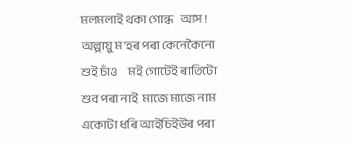মলমলাই থকা গোন্ধ   আস ! অল্পায়ু ম'হৰ পৰা কেনেকৈনো শুই চাঁও     মই গোটেই ৰাতিটো শুব পৰা নাই  মাজে মাজে নাম একোটা ধৰি আইচিইউৰ পৰা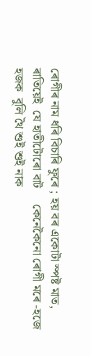ৰোগীৰ নাম ধৰি বিচাৰি ফুৰে ; হয় বৰ একোটা স্পষ্ট মাত, ৰাতিয়েই  যে হাতীটোৰো বাট     কেনেকৈনো ৰোগী মৰে -হজে হজক  বুলি থৈ শুই শুই নাক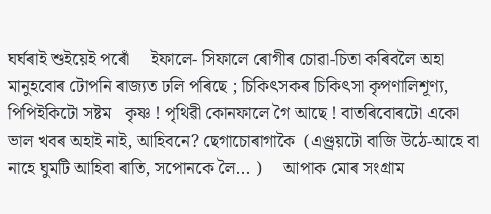ঘৰ্ঘৰাই শুইয়েই পৰোঁ     ইফালে- সিফালে ৰোগীৰ চোৱা-চিতা কৰিবলৈ অহা মানুহবোৰ টোপনি ৰাজ্যত ঢলি পৰিছে ; চিকিৎসকৰ চিকিৎসা কৃপণালিশূণ্য, পিপিইকিটো সষ্টম   কৃষ্ণ ! পৃথিৱী কোনফালে গৈ আছে ! বাতৰিবোৰটো একো ভাল খবৰ অহাই নাই, আহিবনে? ছেগাচোৰাগাকৈ  (এণ্ড্ৰয়টো বাজি উঠে-আহে বা নাহে ঘুমটি আহিবা ৰাতি, সপোনকে লৈ... )     আপাক মোৰ সংগ্ৰাম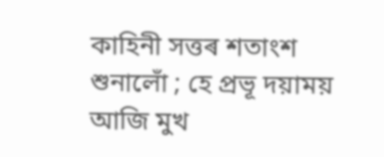কাহিনী সত্তৰ শতাংশ শুনালোঁ ; হে প্ৰভূ দয়াময় আজি মুখ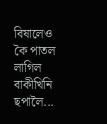বিষালেও কৈ পাতল লাগিল বাকীখিনি ছপালৈ...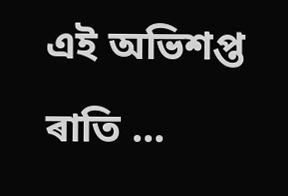এই অভিশপ্ত ৰাতি ...